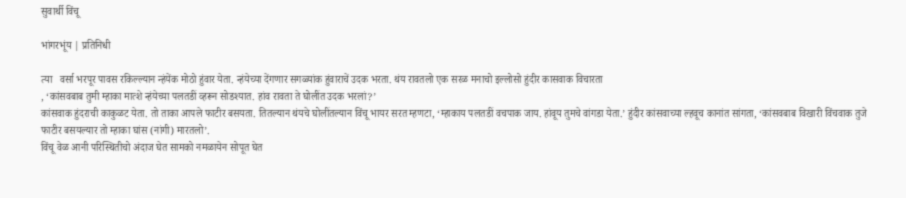सुवार्थी विंचू

भांगरभूंय | प्रतिनिधी

त्या   वर्सा भरपूर पावस रकिल्ल्यान न्हंयेंक मोठो हुंवार येता. न्हंयेच्या देंगणार सगळ्यांक हुंवाराचें उदक भरता. थंय रावतलो एक सरळ मनाचो इल्लोसो हुंदीर कासवाक विचारता
, ‘कांसवबाब तुमी म्हाका मात्शे न्हंयेच्या पलतडीं व्हरून सोडश्यात. हांव रावता ते घोलींत उदक भरलां?’
कांसवाक हुंदराची काकुळट येता. तो ताका आपले फाटीर बसयता. तितल्यान थंयचे घोलींतल्यान विंचू भायर सरत म्हणटा, ‘म्हाकाय पलतडीं वचपाक जाय. हांवूय तुमचे वांगडा येता.’ हुंदीर कांसवाच्या ल्हवूच कानांत सांगता, ‘कांसवबाब विखारी विंचवाक तुजे फाटीर बसयल्यार तो म्हाका घांस (नांगी) मारतलो’.
विंचू वेळ आनी परिस्थितीचो अंदाज घेत सामको नमळायेन सोपूत घेत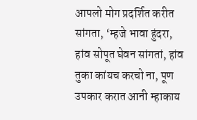आपलो मोग प्रदर्शित करीत सांगता, ‘म्हजे भावा हुंदरा, हांव सोपूत घेवन सांगतां, हांव तुका कांयच करचो ना, पूण उपकार करात आनी म्हाकाय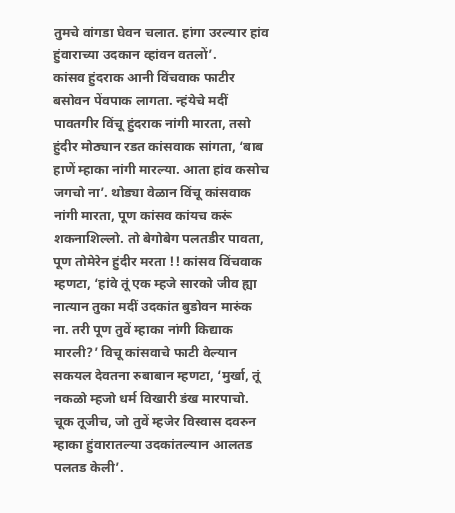तुमचे वांगडा घेवन चलात. हांगा उरल्यार हांव हुंवाराच्या उदकान व्हांवन वतलों’.
कांसव हुंदराक आनी विंचवाक फाटीर बसोवन पेंवपाक लागता. न्हंयेचे मदीं पावतगीर विंचू हुंदराक नांगी मारता, तसो हुंदीर मोठ्यान रडत कांसवाक सांगता, ‘बाब हाणें म्हाका नांगी मारल्या. आता हांव कसोच जगचो ना’. थोड्या वेळान विंचू कांसवाक नांगी मारता, पूण कांसव कांयच करूं शकनाशिल्लो. तो बेगोबेग पलतडीर पावता, पूण तोमेरेन हुंदीर मरता !! कांसव विंचवाक म्हणटा, ‘हांवे तूं एक म्हजे सारको जीव ह्या नात्यान तुका मदीं उदकांत बुडोवन मारुंक ना. तरी पूण तुवें म्हाका नांगी किद्याक मारली?’ विचू कांसवाचे फाटी वेल्यान सकयल देवतना रुबाबान म्हणटा, ‘मुर्खा, तूं नकळो म्हजो धर्म विखारी डंख मारपाचो. चूक तूजीच, जो तुवें म्हजेर विस्वास दवरुन म्हाका हुंवारातल्या उदकांतल्यान आलतड पलतड केली’.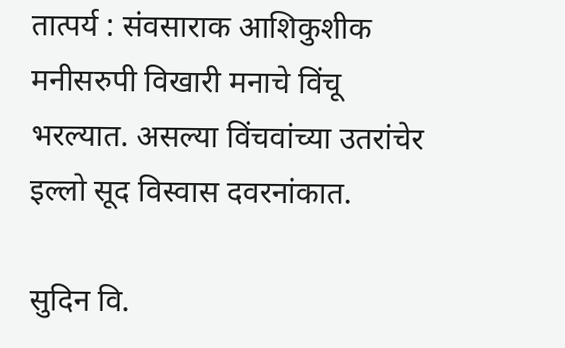तात्पर्य : संवसाराक आशिकुशीक मनीसरुपी विखारी मनाचे विंचू भरल्यात. असल्या विंचवांच्या उतरांचेर इल्लो सूद विस्वास दवरनांकात.

सुदिन वि.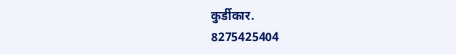कुर्डीकार.
8275425404